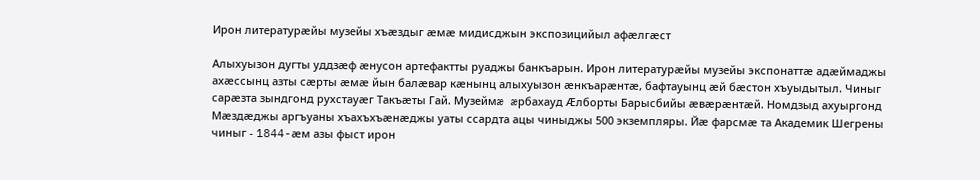Ирон литературæйы музейы хъæздыг æмæ мидисджын экспозицийыл афæлгæст

Алыхуызон дугты уддзæф æнусон артефактты руаджы банкъарын. Ирон литературæйы музейы экспонаттæ адæймаджы ахæссынц азты сæрты æмæ йын балæвар кæнынц алыхуызон æнкъарæнтæ, бафтауынц æй бæстон хъуыдытыл. Чиныг сарæзта зындгонд рухстауæг Такъæты Гай. Музеймæ æрбахауд Æлборты Барысбийы æвæрæнтæй. Номдзыд ахуыргонд Мæздæджы аргъуаны хъахъхъæнæджы уаты ссардта ацы чиныджы 500 экземпляры. Йæ фарсмæ та Академик Шегрены чиныг - 1844-æм азы фыст ирон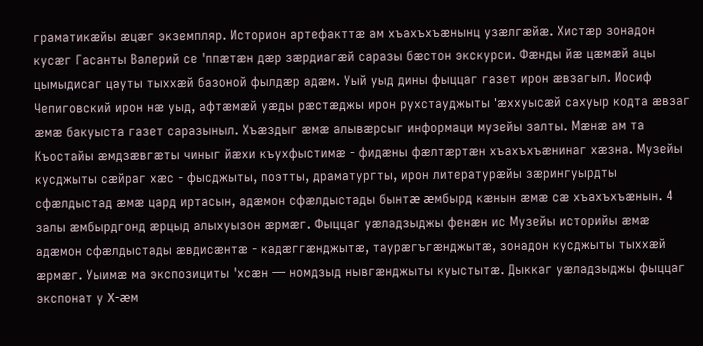граматикæйы æцæг экземпляр. Историон артефакттæ ам хъахъхъæнынц узæлгæйæ. Хистæр зонадон кусæг Гасанты Валерий се 'ппæтæн дæр зæрдиагæй саразы бæстон экскурси. Фæнды йæ цæмæй ацы цымыдисаг цауты тыххæй базоной фылдæр адæм. Уый уыд дины фыццаг газет ирон æвзагыл. Иосиф Чепиговский ирон нæ уыд, афтæмæй уæды рæстæджы ирон рухстауджыты 'æххуысæй сахуыр кодта æвзаг æмæ бакуыста газет саразыныл. Хъæздыг æмæ алывæрсыг информаци музейы залты. Мæнæ ам та Къостайы æмдзæвгæты чиныг йæхи къухфыстимæ - фидæны фæлтæртæн хъахъхъæнинаг хæзна. Музейы кусджыты сæйраг хæс - фысджыты, поэтты, драматургты, ирон литературæйы зæрингуырдты сфæлдыстад æмæ цард иртасын, адæмон сфæлдыстады бынтæ æмбырд кæнын æмæ сæ хъахъхъæнын. 4 залы æмбырдгонд æрцыд алыхуызон æрмæг. Фыццаг уæладзыджы фенæн ис Музейы историйы æмæ адæмон сфæлдыстады æвдисæнтæ - кадæггæнджытæ, таурæгъгæнджытæ, зонадон кусджыты тыххæй æрмæг. Уыимæ ма экспозициты 'хсæн — номдзыд нывгæнджыты куыстытæ. Дыккаг уæладзыджы фыццаг экспонат у X-æм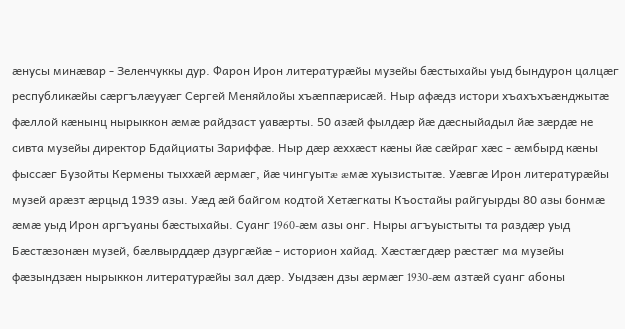æнусы минæвар - Зеленчуккы дур. Фарон Ирон литературæйы музейы бæстыхайы уыд бындурон цалцæг республикæйы сæргълæууæг Сергей Меняйлойы хъæппæрисæй. Ныр афæдз истори хъахъхъæнджытæ фæллой кæнынц нырыккон æмæ райдзаст уавæрты. 50 азæй фылдæр йæ дæсныйадыл йæ зæрдæ не сивта музейы директор Бдайциаты Зариффæ. Ныр дæр æххæст кæны йæ сæйраг хæс - æмбырд кæны фыссæг Бузойты Кермены тыххæй æрмæг, йæ чингуытæ æмæ хуызистытæ. Уæвгæ Ирон литературæйы музей арæзт æрцыд 1939 азы. Уæд æй байгом кодтой Хетæгкаты Къостайы райгуырды 80 азы бонмæ æмæ уыд Ирон аргъуаны бæстыхайы. Суанг 1960-æм азы онг. Ныры агъуыстыты та раздæр уыд Бæстæзонæн музей, бæлвырддæр дзургæйæ - историон хайад. Хæстæгдæр рæстæг ма музейы фæзындзæн нырыккон литературæйы зал дæр. Уыдзæн дзы æрмæг 1930-æм азтæй суанг абоны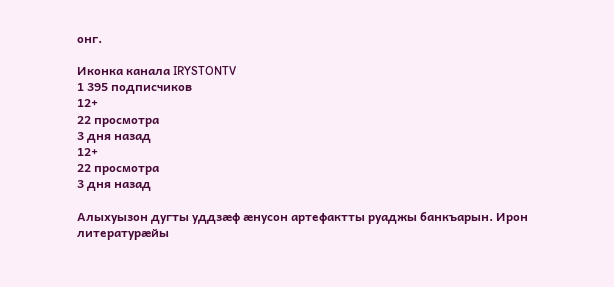онг.

Иконка канала IRYSTONTV
1 395 подписчиков
12+
22 просмотра
3 дня назад
12+
22 просмотра
3 дня назад

Алыхуызон дугты уддзæф æнусон артефактты руаджы банкъарын. Ирон литературæйы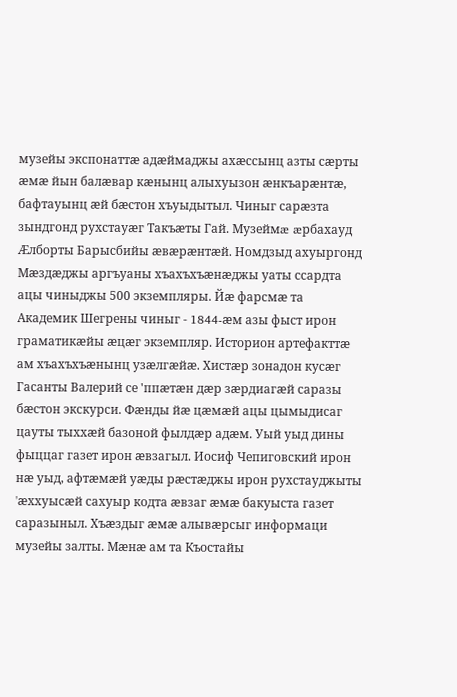музейы экспонаттæ адæймаджы ахæссынц азты сæрты æмæ йын балæвар кæнынц алыхуызон æнкъарæнтæ, бафтауынц æй бæстон хъуыдытыл. Чиныг сарæзта зындгонд рухстауæг Такъæты Гай. Музеймæ æрбахауд Æлборты Барысбийы æвæрæнтæй. Номдзыд ахуыргонд Мæздæджы аргъуаны хъахъхъæнæджы уаты ссардта ацы чиныджы 500 экземпляры. Йæ фарсмæ та Академик Шегрены чиныг - 1844-æм азы фыст ирон граматикæйы æцæг экземпляр. Историон артефакттæ ам хъахъхъæнынц узæлгæйæ. Хистæр зонадон кусæг Гасанты Валерий се 'ппæтæн дæр зæрдиагæй саразы бæстон экскурси. Фæнды йæ цæмæй ацы цымыдисаг цауты тыххæй базоной фылдæр адæм. Уый уыд дины фыццаг газет ирон æвзагыл. Иосиф Чепиговский ирон нæ уыд, афтæмæй уæды рæстæджы ирон рухстауджыты 'æххуысæй сахуыр кодта æвзаг æмæ бакуыста газет саразыныл. Хъæздыг æмæ алывæрсыг информаци музейы залты. Мæнæ ам та Къостайы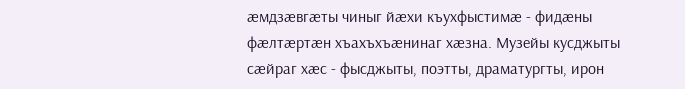æмдзæвгæты чиныг йæхи къухфыстимæ - фидæны фæлтæртæн хъахъхъæнинаг хæзна. Музейы кусджыты сæйраг хæс - фысджыты, поэтты, драматургты, ирон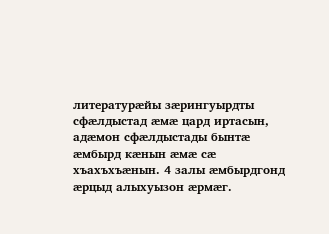литературæйы зæрингуырдты сфæлдыстад æмæ цард иртасын, адæмон сфæлдыстады бынтæ æмбырд кæнын æмæ сæ хъахъхъæнын. 4 залы æмбырдгонд æрцыд алыхуызон æрмæг.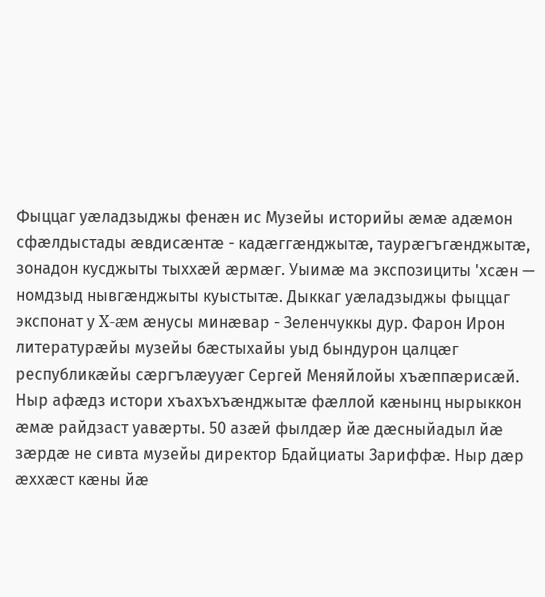Фыццаг уæладзыджы фенæн ис Музейы историйы æмæ адæмон сфæлдыстады æвдисæнтæ - кадæггæнджытæ, таурæгъгæнджытæ, зонадон кусджыты тыххæй æрмæг. Уыимæ ма экспозициты 'хсæн — номдзыд нывгæнджыты куыстытæ. Дыккаг уæладзыджы фыццаг экспонат у X-æм æнусы минæвар - Зеленчуккы дур. Фарон Ирон литературæйы музейы бæстыхайы уыд бындурон цалцæг республикæйы сæргълæууæг Сергей Меняйлойы хъæппæрисæй. Ныр афæдз истори хъахъхъæнджытæ фæллой кæнынц нырыккон æмæ райдзаст уавæрты. 50 азæй фылдæр йæ дæсныйадыл йæ зæрдæ не сивта музейы директор Бдайциаты Зариффæ. Ныр дæр æххæст кæны йæ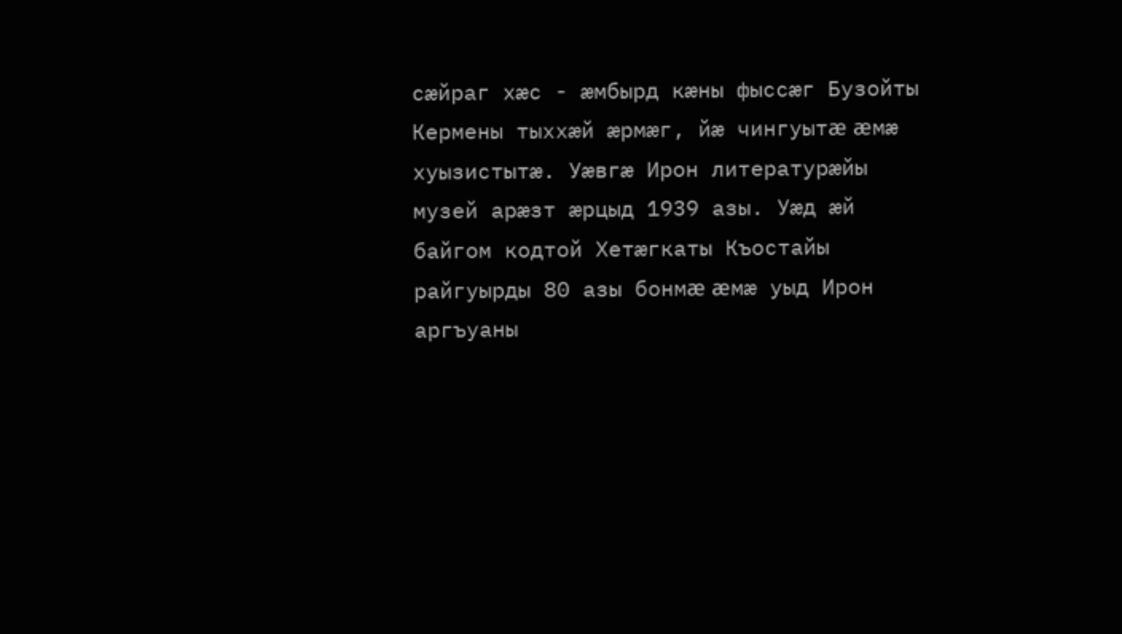сæйраг хæс - æмбырд кæны фыссæг Бузойты Кермены тыххæй æрмæг, йæ чингуытæ æмæ хуызистытæ. Уæвгæ Ирон литературæйы музей арæзт æрцыд 1939 азы. Уæд æй байгом кодтой Хетæгкаты Къостайы райгуырды 80 азы бонмæ æмæ уыд Ирон аргъуаны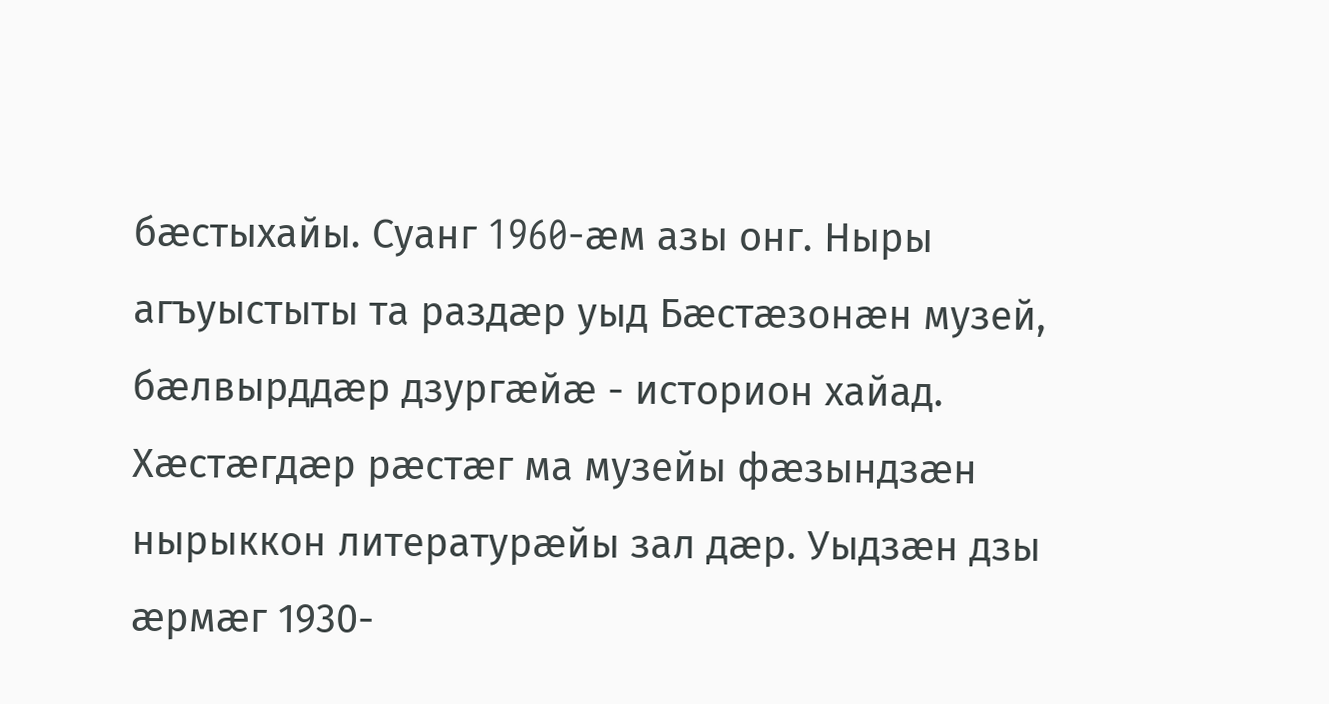бæстыхайы. Суанг 1960-æм азы онг. Ныры агъуыстыты та раздæр уыд Бæстæзонæн музей, бæлвырддæр дзургæйæ - историон хайад. Хæстæгдæр рæстæг ма музейы фæзындзæн нырыккон литературæйы зал дæр. Уыдзæн дзы æрмæг 1930-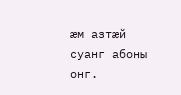æм азтæй суанг абоны онг.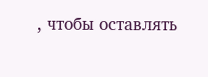, чтобы оставлять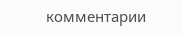комментарии